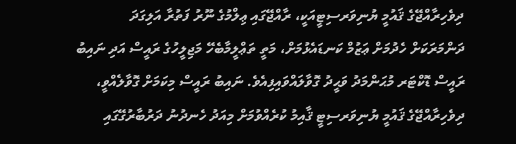ދިވެހިރާއްޖޭގެ ޤައުމީ ޔުނިވަރސިޓީއަކީ، ރާއްޖޭގައި ޢިލްމުގެ ނޫރު ފަތުރާ އަލިގަދަ ދަންމަރަކަށް ހެދުމަށް ޢަޒުމް ކަނޑައެޅުމަށް، މަތީ ތަޢްލީމާބެހޭ މަޖިލީހުގެ ރައީސް އަދި ނައިބު ރައީސް ޑޮކްޓަރ މުޙަންމަދު ވަޙީދު ގޮވާލައްވައިފިއެވެ. ނައިބު ރައީސް މިކަމަށް ގޮވާލެއްވީ، ދިވެހިރާއްޖޭގެ ޤައުމީ ޔުނިވަރސިޓީ ޤާއިމު ކުރެއްވުމަށް މިއަދު ހެނދުނު ދަރުބާރުގޭގައި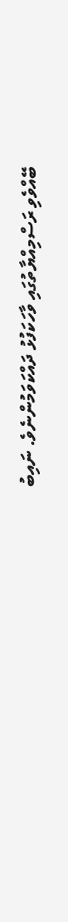ބޭއްވެވި ރަސްމިއްޔާތުގައި ވާހަކަފުޅު ދައްކަވަމުންނެވެ. ނައިބު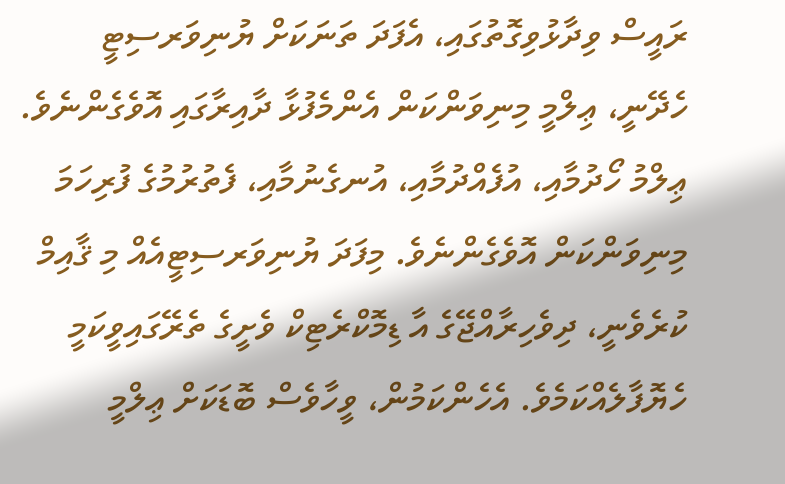ރައީސް ވިދާޅުވިގޮތުގައި، އެފަދަ ތަނަކަށް ޔުނިވަރސިޓީ ހެދޭނީ، ޢިލްމީ މިނިވަންކަން އެންމެފުޅާ ދާއިރާގައި އޮވެގެންނެވެ. ޢިލްމު ހޯދުމާއި، އުފެއްދުމާއި، އުނގެނުމާއި، ފެތުރުމުގެ ފުރިހަމަ މިނިވަންކަން އޮވެގެންނެވެ. މިފަދަ ޔުނިވަރސިޓީއެއް މި ޤާއިމް ކުރެވެނީ، ދިވެހިރާއްޖޭގެ އާ ޑިމޮކްރެޓިކް ވެށީގެ ތެރޭގައިވީކަމީ ހެޔޮފާލެއްކަމެވެ. އެހެންކަމުން، ވީހާވެސް ބޮޑަކަށް ޢިލްމީ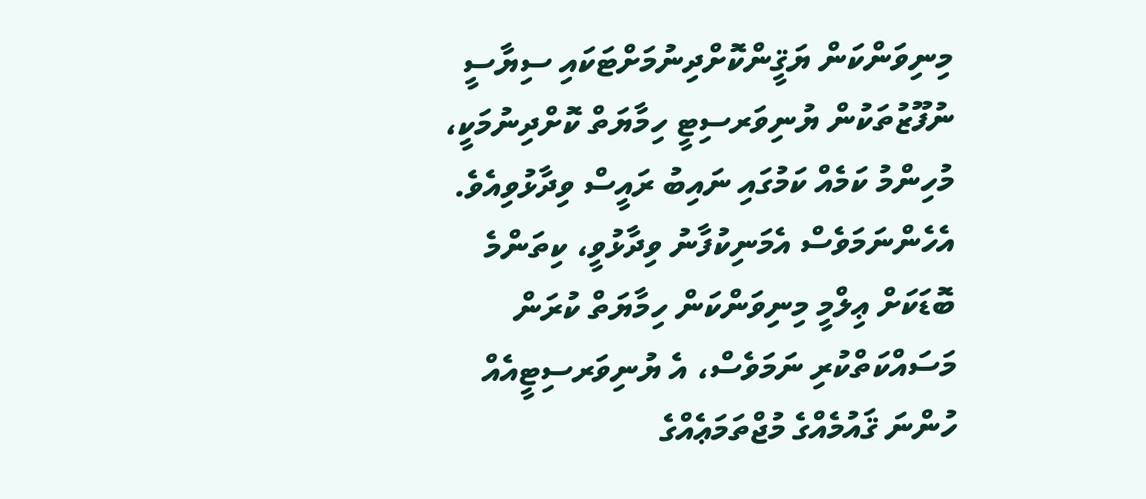މިނިވަންކަން ޔަޤީންކޮށްދިނުމަށްޓަކައި ސިޔާސީ ނުފޫޒުތަކުން ޔުނިވަރސިޓީ ހިމާޔަތް ކޮށްދިނުމަކީ، މުހިންމު ކަމެއް ކަމުގައި ނައިބު ރައީސް ވިދާޅުވިއެވެ. އެހެންނަމަވެސް އެމަނިކުފާނު ވިދާޅުވީ، ކިތަންމެ ބޮޑަކަށް ޢިލްމީ މިނިވަންކަން ހިމާޔަތް ކުރަން މަސައްކަތްކުރި ނަމަވެސް، އެ ޔުނިވަރސިޓީއެއް ހުންނަ ޤައުމެއްގެ މުޖްތަމަޢެއްގެ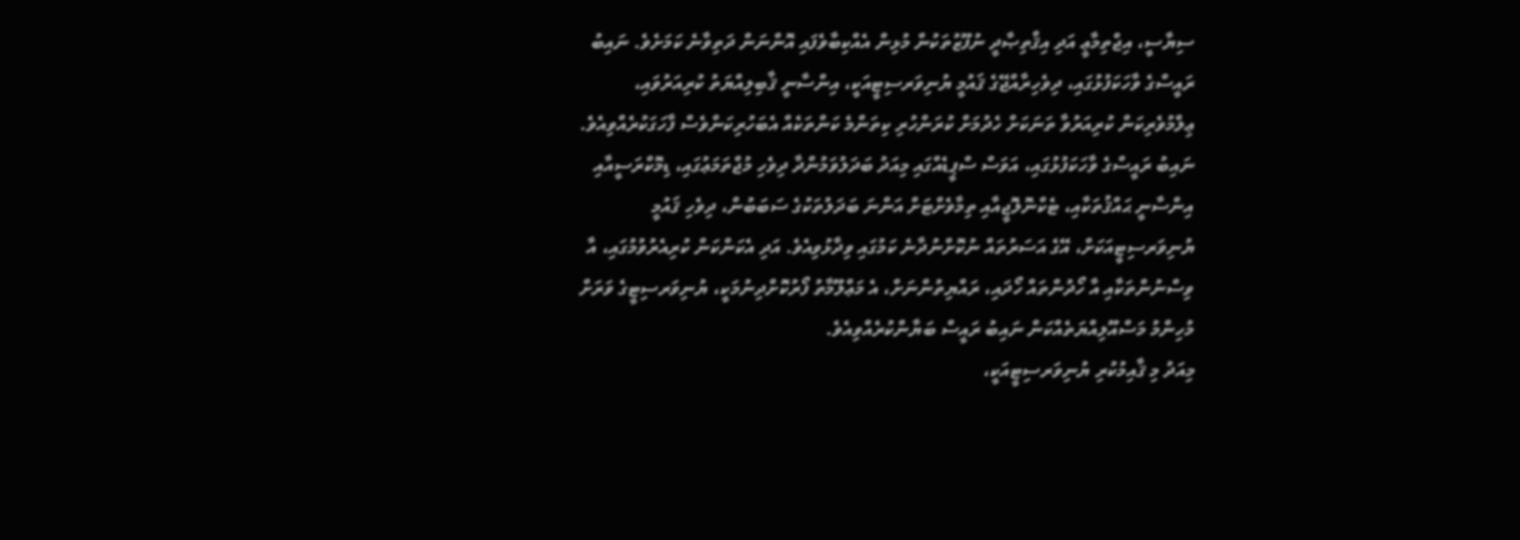ސިޔާސީ، އިޖްތިމާޢީ އަދި އިޤްތިޞާދީ ނުފޫޒުތަކުން މުޅިން އެއްކިބާވެފައި އޮންނަން ދަތިވާނެ ކަމަށެވެ. ނައިބު ރައީސްގެ ވާހަކަފުޅުގައި، ދިވެހިރާއްޖޭގެ ޤައުމީ ޔުނިވަރސިޓީއަކީ، އިންސާނީ ޤާބިލިއްޔަތު ކުރިއަރުވައި، ޢިލްމުވެރިކަން ކުރިއަރުވާ ތަނަކަށް ހެދުމަށް ކުރަންހުރި ކިތަންމެ ކަންތަކެއް އެބަހުރިކަންވެސް ފާހަގަކުރެއްވިއެވެ.
ނައިބު ރައީސްގެ ވާހަކަފުޅުގައި، އަވަސް ސްޕީޑެއްގައި މިއަދު ބަދަލުވަމުންދާ ދިވެހި މުޖްތަމަޢުގައި، ޑިމޮކްރަސީއާއި އިންސާނީ ޙައްޤުތަކާއި، ޓެކްނޮލޮޖީއާއި ތިމާވެށްޓަށް އަންނަ ބަދަލުތަކުގެ ސަބަބުން، ދިވެހި ޤައުމީ ޔުނިވަރސިޓީއަކަށް، އޭގެ އަސަރުތައް ނުކޮށްނުދާނެ ކަމުގައި ވިދާޅުވިއެވެ. އަދި އެކަންކަން ކުރިއެރުވުމުގައި، އާ ވިސްނުންތަކާއި އާ ހޯދުންތައް ހޯދައި، ރައްޔިތުންނަށް، އެ މަޢްލޫމާތު ފޯރުކޮށްދިނުމަކީ، ޔުނިވަރސިޓީގެ ވަރަށް މުހިންމު މަސްއޫލިއްޔަތެއްކަން ނައިބު ރައީސް ބަޔާންކުރެއްވިއެވެ.
މިއަދު މި ޤާއިމުކުރި ޔުނިވަރސިޓީއަކީ،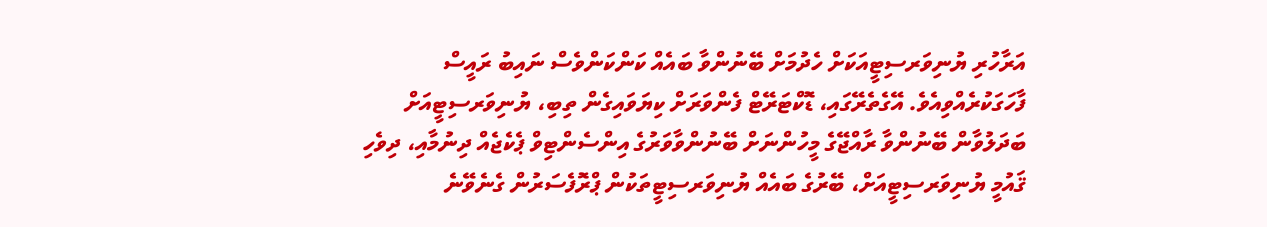އަރާހުރި ޔުނިވަރސިޓީއަކަށް ހެދުމަށް ބޭނުންވާ ބައެއް ކަންކަންވެސް ނައިބު ރައީސް ފާހަގަކުރެއްވިއެވެ. އޭގެތެރޭގައި، ޑޮކްޓަރޭޓް ފެންވަރަށް ކިޔަވައިގެން ތިބި، ޔުނިވަރސިޓީއަށް ބަދަލުވާން ބޭނުންވާ ރާއްޖޭގެ މީހުންނަށް ބޭނުންވާވަރުގެ އިންސެންޓިވް ޕެކެޖެއް ދިނުމާއި، ދިވެހި ޤައުމީ ޔުނިވަރސިޓީއަށް، ބޭރުގެ ބައެއް ޔުނިވަރސިޓީތަކުން ޕްރޮފެސަރުން ގެނެވޭނެ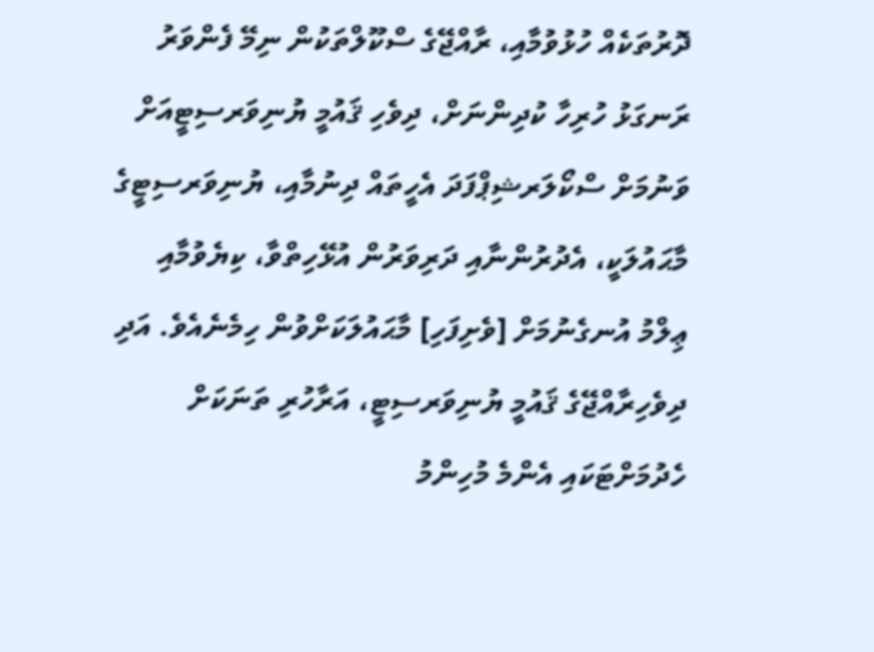ދޮރުތަކެއް ހުޅުވުމާއި، ރާއްޖޭގެ ސްކޫލްތަކުން ނިމޭ ފެންވަރު ރަނގަޅު ހުރިހާ ކުދިންނަށް، ދިވެހި ޤައުމީ ޔުނިވަރސިޓީއަށް ވަނުމަށް ސްކޯލަރޝިޕްފަދަ އެހީތައް ދިނުމާއި، ޔުނިވަރސިޓީގެ މާޙައުލަކީ، އެދުރުންނާއި ދަރިވަރުން އުޅޭހިތްވާ، ކިޔެވުމާއި ޢިލްމު އުނގެނުމަށް [ވެށިފަހި] މާޙައުލަކަށްވުން ހިމެނެއެވެ. އަދި ދިވެހިރާއްޖޭގެ ޤައުމީ ޔުނިވަރސިޓީ، އަރާހުރި ތަނަކަށް ހެދުމަށްޓަކައި އެންމެ މުހިންމު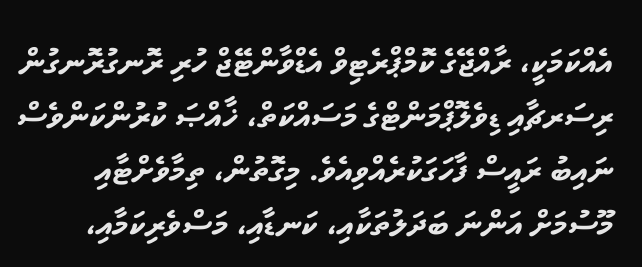އެއްކަމަކީ، ރާއްޖޭގެ ކޮމްޕްރެޓިވް އެޑްވާންޓޭޖް ހުރި ރޮނގުރޮނގުން ރިސަރޗާއި ޑިވެލޮޕްމަންޓްގެ މަސައްކަތް، ޚާއްޞަ ކުރުންކަންވެސް ނައިބު ރައީސް ފާހަގަކުރެއްވިއެވެ. މިގޮތުން، ތިމާވެށްޓާއި މޫސުމަށް އަންނަ ބަދަލުތަކާއި، ކަނޑާއި، މަސްވެރިކަމާއި،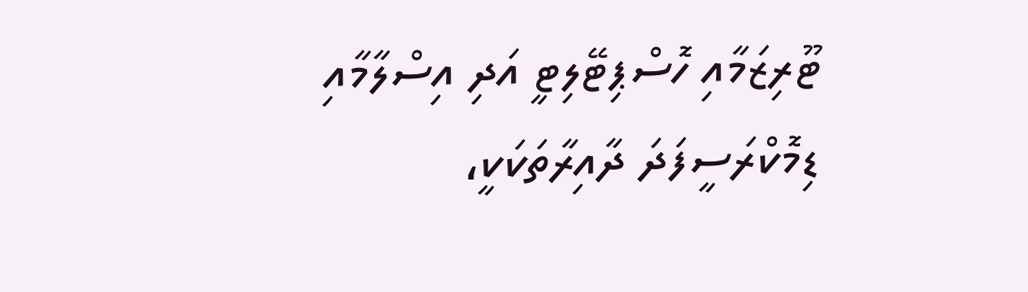ޓޫރިޒަމާއި ހޮސްޕިޓޭލިޓީ އަދި އިސްލާމާއި ޑިމޮކްރަސީފަދަ ދާއިރާތަކަކީ،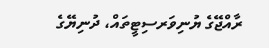ރާއްޖޭގެ ޔުނިވަރސިޓީތައް، ދުނިޔޭގެ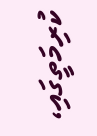ކުރިމަތީގައި،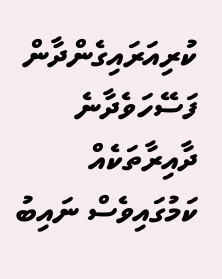ކުރިއަރައިގެންދާން ފަސޭހަވެދާނެ ދާއިރާތަކެއް ކަމުގައިވެސް ނައިބު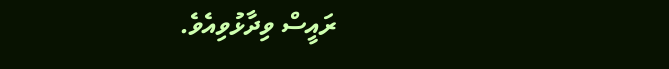ރައީސް ވިދާޅުވިއެވެ.